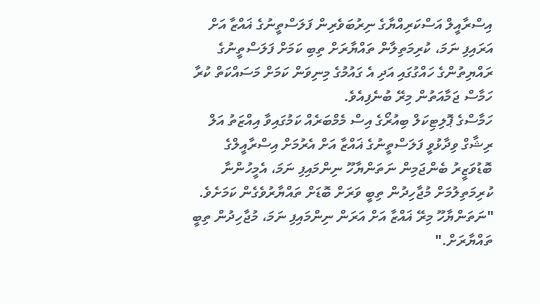އިސްރާއީލް އަސްކަރިއްޔާގެ ނިރުބަވެރިން ފަލަސްތީނުގެ ޣައްޒާ އަށް އަރައިފި ނަމަ، ކުރިމަތިލާން ތައްޔާރަށް ތިބި ކަމަށް ފަލަސްތީނުގެ ރައްޔިތުންގެ ހައްގުގައި އަދި އެ ގައުމުގެ މިނިވަން ކަމަށް މަސައްކަތް ކުރާ ހަމާސް ޖަމާއަތުން މިރޭ ބުނެފިއެވެ.
ހަމާސްގެ ޕޮލިޓިކަލް ބިއުރޯގެ އިސް މެމްބަރެއް ކަމުގައިވާ އިއްޒަތު އަލް ރިޝާގް ވިދާޅުވީ ފަލަސްތީނުގެ ޣައްޒާ އަށް އެރުމަށް އިސްރާއީލްގެ ބޮޑުވަޒީރު ބެންޖަމިން ނަތަންޔާހޫ ނިންމައިފި ނަމަ، އެމީހުންނާ ކުރިމަތިލުމަށް މުޖާހިދުން ތިބީ ވަރަށް ބޮޑަށް ތައްޔާރުވެގެން ކަމަށެވެ.
"ނަތަންޔާހޫ މިރޭ ޣައްޒާ އަށް އަރަން ނިންމައިފި ނަމަ، މުޖާހިދުން ތިބީ ތައްޔާރަށް."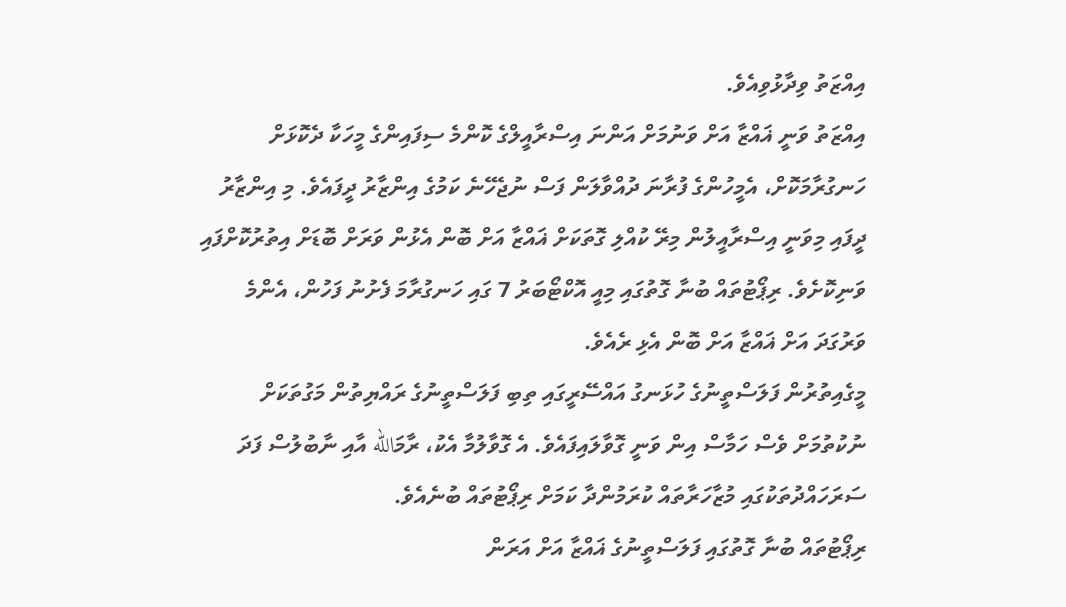އިއްޒަތު ވިދާޅުވިއެވެ.
އިއްޒަތު ވަނީ ޣައްޒާ އަށް ވަނުމަށް އަންނަ އިސްރާއީލްގެ ކޮންމެ ސިފައިންގެ މީހަކާ ދެކޮޅަށް ހަނގުރާމަކޮށް، އެމީހުންގެ ފުރާނަ ދުއްވާލަން ފަސް ނުޖެހޭނެ ކަމުގެ އިންޒާރު ދީފައެވެ. މި އިންޒާރު ދީފައި މިވަނީ އިސްރާއީލުން މިރޭ ކުއްލި ގޮތަކަށް ޣައްޒާ އަށް ބޮން އެޅުން ވަރަށް ބޮޑަށް އިތުރުކޮށްފައި ވަނިކޮށެވެ. ރިޕޯޓުތައް ބުނާ ގޮތުގައި މިއީ އޮކްޓޯބަރު 7 ގައި ހަނގުރާމަ ފެށުނު ފަހުން، އެންމެ ވަރުގަދަ އަށް ޣައްޒާ އަށް ބޮން އެޅި ރެއެވެ.
މީގެއިތުރުން ފަލަސްތީނުގެ ހުޅަނގު އައްސޭރީގައި ތިބި ފަލަސްތީނުގެ ރައްޔިތުން މަގުތަކަށް ނުކުތުމަށް ވެސް ހަމާސް އިން ވަނީ ގޮވާލައިފައެވެ. އެ ގޮވާލުމާ އެކު، ރާމަالله އާއި ނާބުލުސް ފަދަ ސަރަހައްދުތަކުގައި މުޒާހަރާތައް ކުރަމުންދާ ކަމަށް ރިޕޯޓުތައް ބުނެއެވެ.
ރިޕޯޓުތައް ބުނާ ގޮތުގައި ފަލަސްތީނުގެ ޣައްޒާ އަށް އަރަން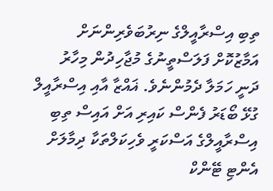ތިބި އިސްރާއީލްގެ ނިރުބަވެރިންނަށް އަމާޒުކޮށް ފަލަސްތީނުގެ މުޖާހިދުން މިހާރު ދަނީ ހަމަލާ ދެމުންނެވެ. ޣައްޒާ އާއި އިސްރާއީލް ގުޅޭ ބޯޑަރު ފެންސް ކައިރި އަށް އައިސް ތިބި އިސްރާއީލްގެ އަސްކަރީ ވެހިކަލްތަކާ ދިމާލަށް އެންޓި ޓޭންކް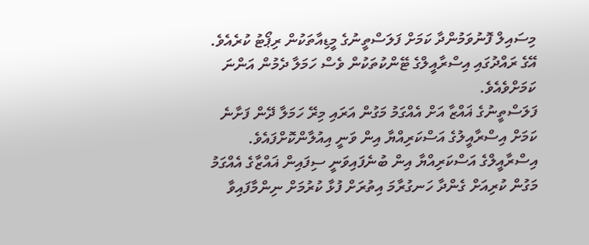މިސައިލް ފޮނުވަމުންދާ ކަމަށް ފަލަސްތީނުގެ މީޑިއާތަކުން ރިޕޯޓު ކުރެއެވެ. އޭގެ ރައްދުގައި އިސްރާއީލްގެ ޓޭންކުތަކުން ވެސް ހަމަލާ ދެމުން އަންނަ ކަމަށްވެއެވެ.
ފަލަސްތީނުގެ ޣައްޒާ އަށް އެއްގަމު މަގުން އަރައި މިރޭ ހަމަލާ ދޭން ފަށާނެ ކަމަށް އިސްރާއީލުގެ އަސްކަރިއްޔާ އިން ވަނީ އިއުލާންކޮށްފައެވެ. އިސްރާއީލްގެ އަސްކަރިއްޔާ އިން ބުނެފައިވަނީ ސިފައިން ޣައްޒާގެ އެއްގަމު މަގުން ކުރިއަށް ގެންދާ ހަނގުރާމަ އިތުރަށް ފުޅާ ކުރުމަށް ނިންމާފައިވާ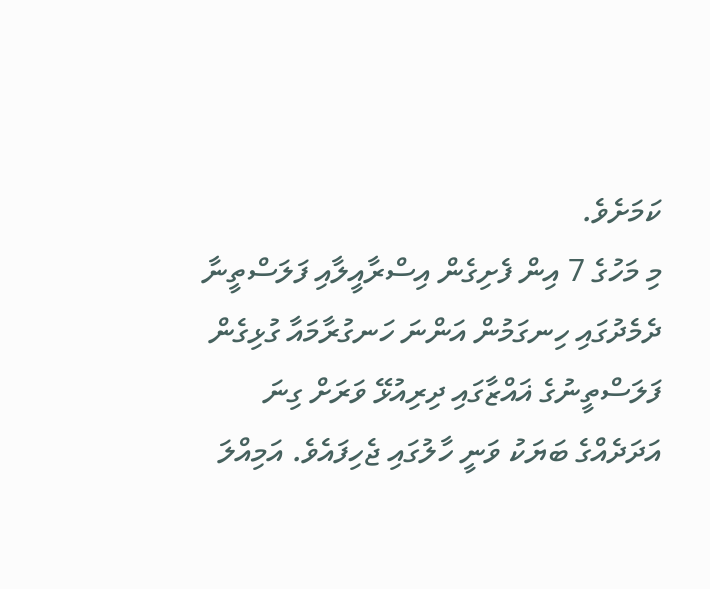ކަމަށެވެ.
މި މަހުގެ 7 އިން ފެށިގެން އިސްރާއީލާއި ފަލަސްތީނާ ދެމެދުގައި ހިނގަމުން އަންނަ ހަނގުރާމައާ ގުޅިގެން ފަލަސްތީނުގެ ޣައްޒާގައި ދިރިއުޅޭ ވަރަށް ގިނަ އަދަދެއްގެ ބަޔަކު ވަނީ ހާލުގައި ޖެހިފައެވެ. އަމިއްލަ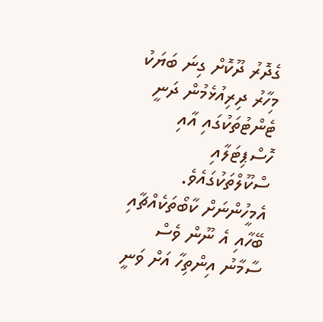ގެދޮރު ދޫކޮށް ގިނަ ބަޔަކު މިހާރު ދިރިއުޅެމުން ދަނީ ޓެންޓުތަކުގައި އާއި ހޮސްޕިޓަލާއި ސްކޫލްތަކުގައެވެ. އެމީހުންނަށް ކާބޯތަކެއްޗާއި ބޭހާއި އެ ނޫން ވެސް ސާމާނު އިންތިހާ އަށް ވަނީ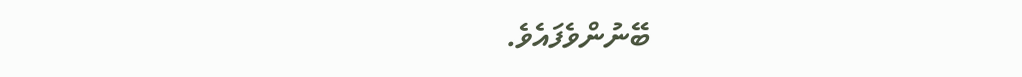ބޭނުންވެފައެވެ.